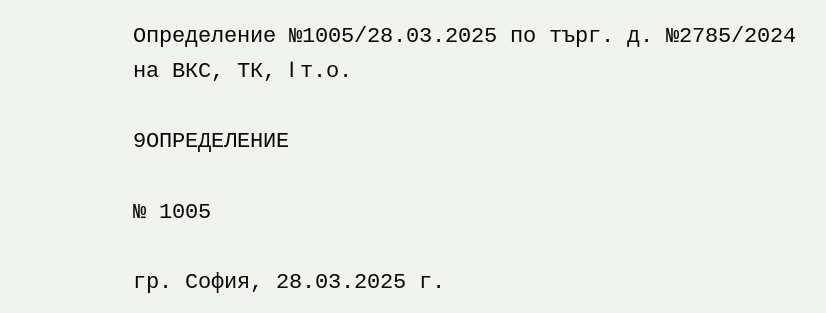Определение №1005/28.03.2025 по търг. д. №2785/2024 на ВКС, ТК, I т.о.

9ОПРЕДЕЛЕНИЕ

№ 1005

гр. София, 28.03.2025 г.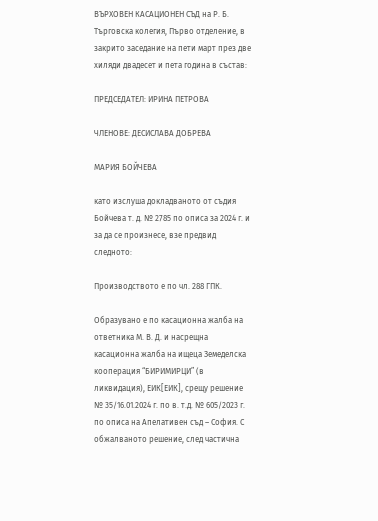ВЪРХОВЕН КАСАЦИОНЕН СЪД на Р. Б. Търговска колегия, Първо отделение, в закрито заседание на пети март през две хиляди двадесет и пета година в състав:

ПРЕДСЕДАТЕЛ: ИРИНА ПЕТРОВА

ЧЛЕНОВЕ: ДЕСИСЛАВА ДОБРЕВА

МАРИЯ БОЙЧЕВА

като изслуша докладваното от съдия Бойчева т. д. № 2785 по описа за 2024 г. и за да се произнесе, взе предвид следното:

Производството е по чл. 288 ГПК.

Образувано е по касационна жалба на ответника М. В. Д. и насрещна касационна жалба на ищеца Земеделска кооперация “БИРИМИРЦИ” (в ликвидация), ЕИК[ЕИК], срещу решение № 35/16.01.2024 г. по в. т.д. № 605/2023 г. по описа на Апелативен съд – София. С обжалваното решение, след частична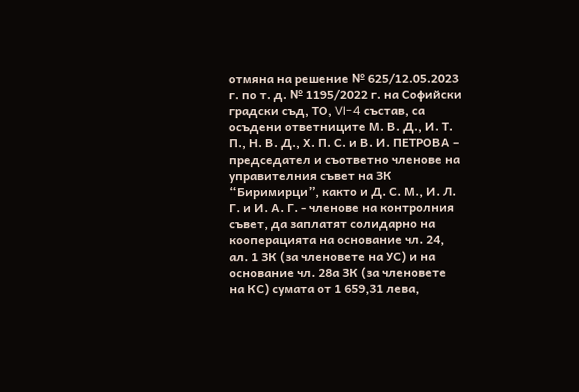отмяна на решение № 625/12.05.2023 г. по т. д. № 1195/2022 г. на Софийски градски съд, ТО, VI-4 състав, са осъдени ответниците М. В. Д., И. Т. П., Н. В. Д., Х. П. С. и В. И. ПЕТРОВА – председател и съответно членове на управителния съвет на ЗК “Биримирци”, както и Д. С. М., И. Л. Г. и И. А. Г. - членове на контролния съвет, да заплатят солидарно на кооперацията на основание чл. 24, ал. 1 ЗК (за членовете на УС) и на основание чл. 28а ЗК (за членовете на КС) сумата от 1 659,31 лева,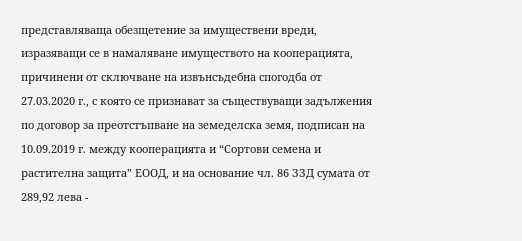представляваща обезщетение за имуществени вреди, изразяващи се в намаляване имуществото на кооперацията, причинени от сключване на извънсъдебна спогодба от 27.03.2020 г., с която се признават за съществуващи задължения по договор за преотстъпване на земеделска земя, подписан на 10.09.2019 г. между кооперацията и “Сортови семена и растителна защита” ЕООД, и на основание чл. 86 ЗЗД сумата от 289,92 лева -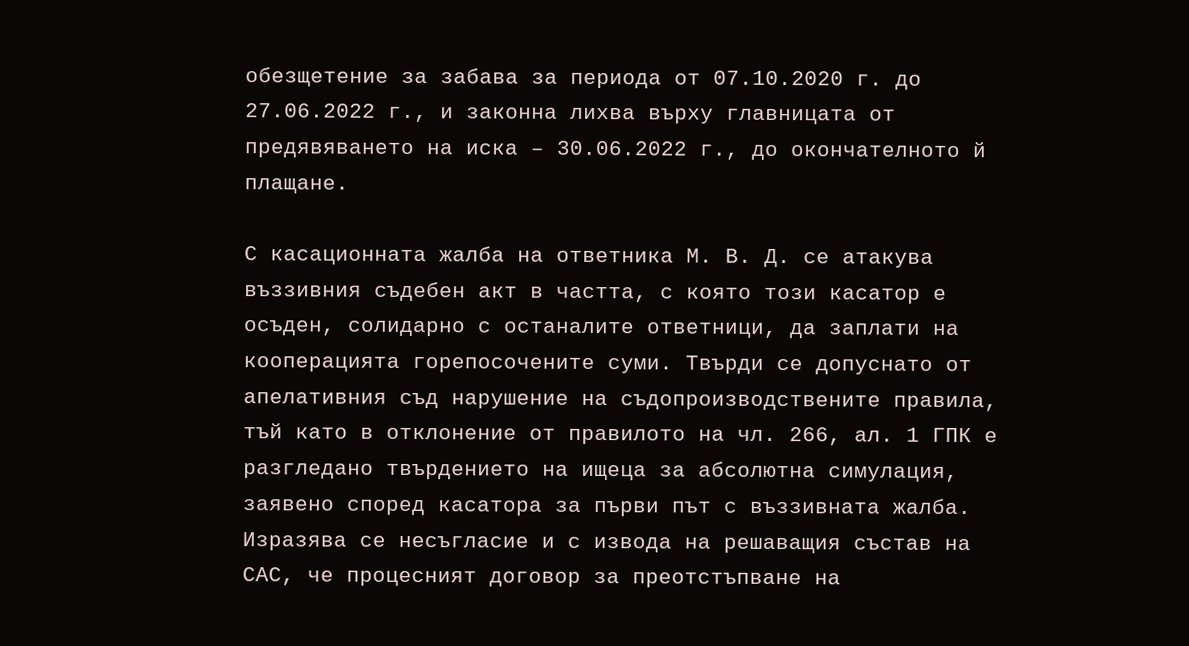обезщетение за забава за периода от 07.10.2020 г. до 27.06.2022 г., и законна лихва върху главницата от предявяването на иска – 30.06.2022 г., до окончателното й плащане.

С касационната жалба на ответника М. В. Д. се атакува въззивния съдебен акт в частта, с която този касатор е осъден, солидарно с останалите ответници, да заплати на кооперацията горепосочените суми. Твърди се допуснато от апелативния съд нарушение на съдопроизводствените правила, тъй като в отклонение от правилото на чл. 266, ал. 1 ГПК е разгледано твърдението на ищеца за абсолютна симулация, заявено според касатора за първи път с въззивната жалба. Изразява се несъгласие и с извода на решаващия състав на САС, че процесният договор за преотстъпване на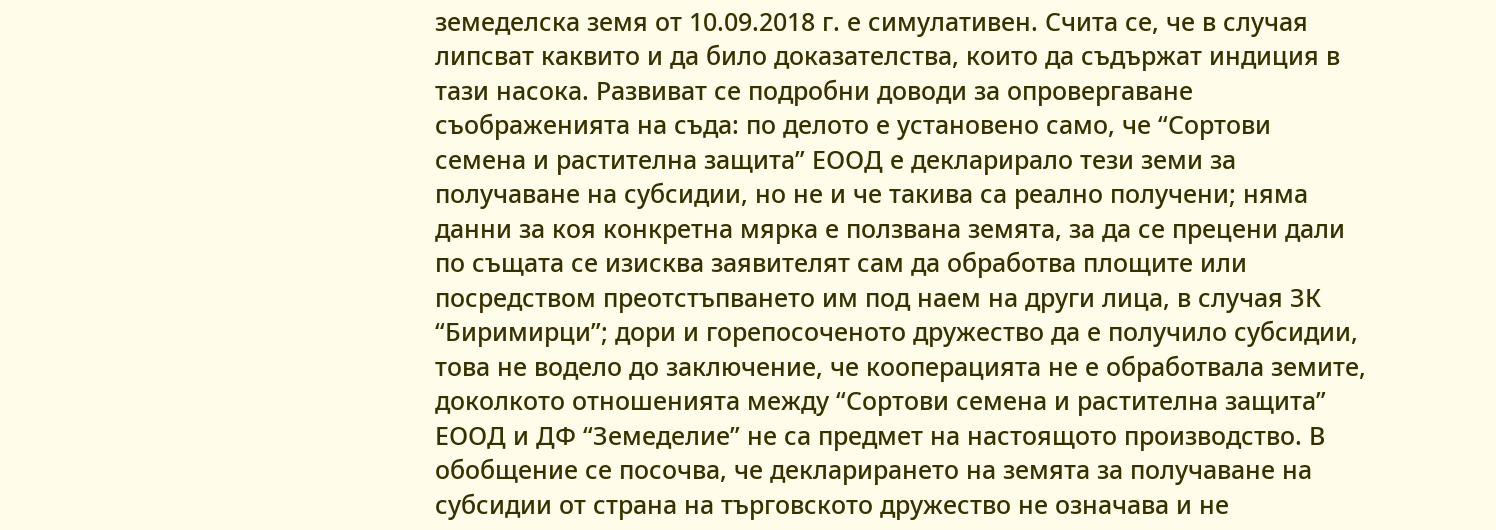земеделска земя от 10.09.2018 г. е симулативен. Счита се, че в случая липсват каквито и да било доказателства, които да съдържат индиция в тази насока. Развиват се подробни доводи за опровергаване съображенията на съда: по делото е установено само, че “Сортови семена и растителна защита” ЕООД е декларирало тези земи за получаване на субсидии, но не и че такива са реално получени; няма данни за коя конкретна мярка е ползвана земята, за да се прецени дали по същата се изисква заявителят сам да обработва площите или посредством преотстъпването им под наем на други лица, в случая ЗК “Биримирци”; дори и горепосоченото дружество да е получило субсидии, това не водело до заключение, че кооперацията не е обработвала земите, доколкото отношенията между “Сортови семена и растителна защита” ЕООД и ДФ “Земеделие” не са предмет на настоящото производство. В обобщение се посочва, че декларирането на земята за получаване на субсидии от страна на търговското дружество не означава и не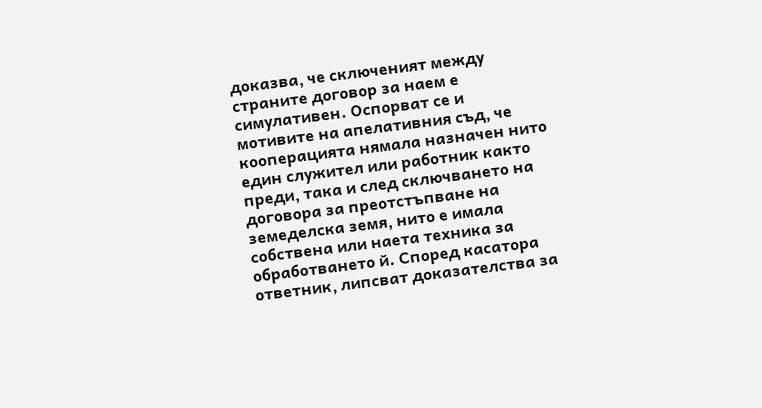доказва, че сключеният между страните договор за наем е симулативен. Оспорват се и мотивите на апелативния съд, че кооперацията нямала назначен нито един служител или работник както преди, така и след сключването на договора за преотстъпване на земеделска земя, нито е имала собствена или наета техника за обработването й. Според касатора ответник, липсват доказателства за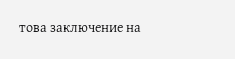това заключение на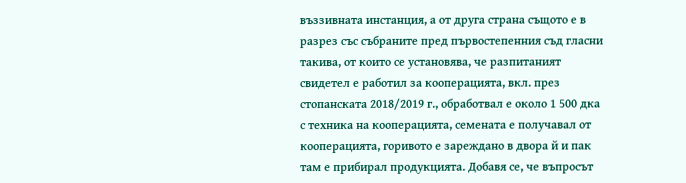въззивната инстанция, а от друга страна същото е в разрез със събраните пред първостепенния съд гласни такива, от които се установява, че разпитаният свидетел е работил за кооперацията, вкл. през стопанската 2018/2019 г., обработвал е около 1 500 дка с техника на кооперацията, семената е получавал от кооперацията, горивото е зареждано в двора й и пак там е прибирал продукцията. Добавя се, че въпросът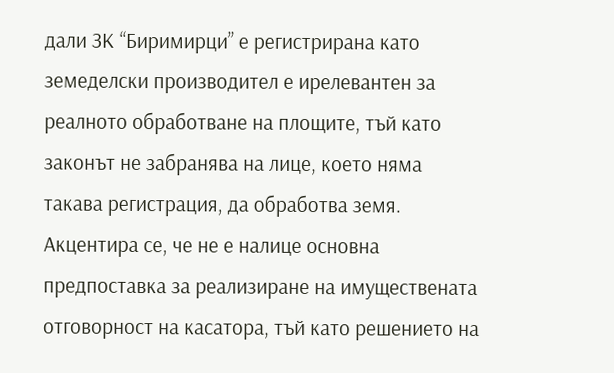дали ЗК “Биримирци” е регистрирана като земеделски производител е ирелевантен за реалното обработване на площите, тъй като законът не забранява на лице, което няма такава регистрация, да обработва земя. Акцентира се, че не е налице основна предпоставка за реализиране на имуществената отговорност на касатора, тъй като решението на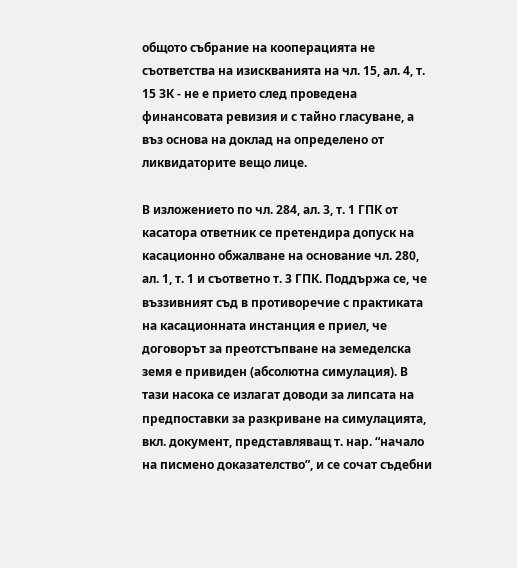общото събрание на кооперацията не съответства на изискванията на чл. 15, ал. 4, т. 15 ЗК - не е прието след проведена финансовата ревизия и с тайно гласуване, а въз основа на доклад на определено от ликвидаторите вещо лице.

В изложението по чл. 284, ал. 3, т. 1 ГПК от касатора ответник се претендира допуск на касационно обжалване на основание чл. 280, ал. 1, т. 1 и съответно т. 3 ГПК. Поддържа се, че въззивният съд в противоречие с практиката на касационната инстанция е приел, че договорът за преотстъпване на земеделска земя е привиден (абсолютна симулация). В тази насока се излагат доводи за липсата на предпоставки за разкриване на симулацията, вкл. документ, представляващ т. нар. “начало на писмено доказателство”, и се сочат съдебни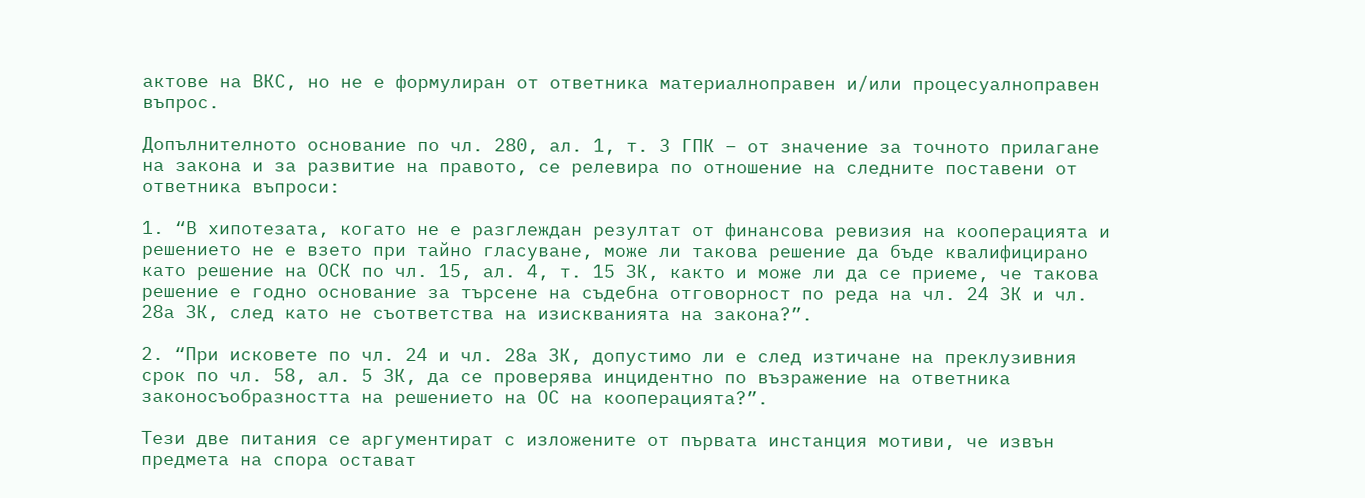актове на ВКС, но не е формулиран от ответника материалноправен и/или процесуалноправен въпрос.

Допълнителното основание по чл. 280, ал. 1, т. 3 ГПК – от значение за точното прилагане на закона и за развитие на правото, се релевира по отношение на следните поставени от ответника въпроси:

1. “В хипотезата, когато не е разглеждан резултат от финансова ревизия на кооперацията и решението не е взето при тайно гласуване, може ли такова решение да бъде квалифицирано като решение на ОСК по чл. 15, ал. 4, т. 15 ЗК, както и може ли да се приеме, че такова решение е годно основание за търсене на съдебна отговорност по реда на чл. 24 ЗК и чл. 28а ЗК, след като не съответства на изискванията на закона?”.

2. “При исковете по чл. 24 и чл. 28а ЗК, допустимо ли е след изтичане на преклузивния срок по чл. 58, ал. 5 ЗК, да се проверява инцидентно по възражение на ответника законосъобразността на решението на ОС на кооперацията?”.

Тези две питания се аргументират с изложените от първата инстанция мотиви, че извън предмета на спора остават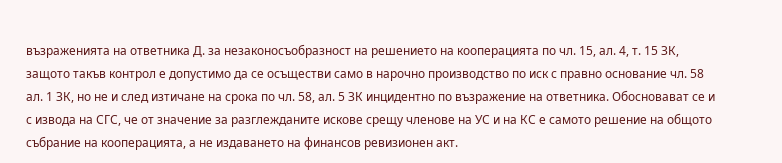възраженията на ответника Д. за незаконосъобразност на решението на кооперацията по чл. 15, ал. 4, т. 15 ЗК, защото такъв контрол е допустимо да се осъществи само в нарочно производство по иск с правно основание чл. 58 ал. 1 ЗК, но не и след изтичане на срока по чл. 58, ал. 5 ЗК инцидентно по възражение на ответника. Обосновават се и с извода на СГС, че от значение за разглежданите искове срещу членове на УС и на КС е самото решение на общото събрание на кооперацията, а не издаването на финансов ревизионен акт.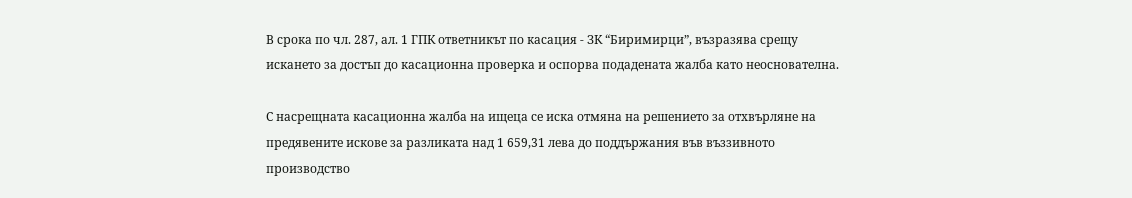В срока по чл. 287, ал. 1 ГПК ответникът по касация - ЗК “Биримирци”, възразява срещу искането за достъп до касационна проверка и оспорва подадената жалба като неоснователна.

С насрещната касационна жалба на ищеца се иска отмяна на решението за отхвърляне на предявените искове за разликата над 1 659,31 лева до поддържания във въззивното производство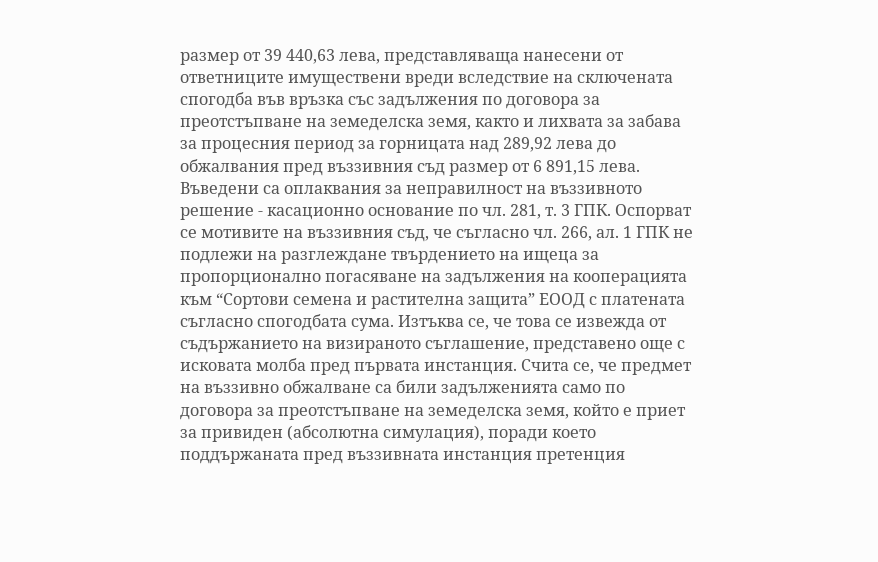размер от 39 440,63 лева, представляваща нанесени от ответниците имуществени вреди вследствие на сключената спогодба във връзка със задължения по договора за преотстъпване на земеделска земя, както и лихвата за забава за процесния период за горницата над 289,92 лева до обжалвания пред въззивния съд размер от 6 891,15 лева. Въведени са оплаквания за неправилност на въззивното решение - касационно основание по чл. 281, т. 3 ГПК. Оспорват се мотивите на въззивния съд, че съгласно чл. 266, ал. 1 ГПК не подлежи на разглеждане твърдението на ищеца за пропорционално погасяване на задължения на кооперацията към “Сортови семена и растителна защита” ЕООД с платената съгласно спогодбата сума. Изтъква се, че това се извежда от съдържанието на визираното съглашение, представено още с исковата молба пред първата инстанция. Счита се, че предмет на въззивно обжалване са били задълженията само по договора за преотстъпване на земеделска земя, който е приет за привиден (абсолютна симулация), поради което поддържаната пред въззивната инстанция претенция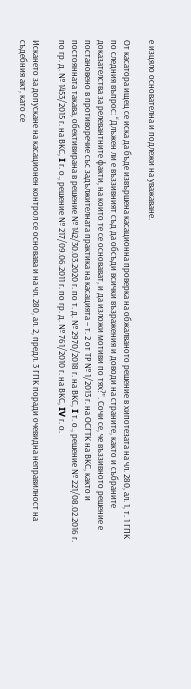е изцяло основателна и подлежи на уважаване.

От касатора ищец се иска да бъде извършена касационна проверка на обжалваното решение в хипотезата на чл. 280, ал. 1, т. 1 ГПК по следния въпрос: “Длъжен ли е въззивният съд да обсъди всички възражения и доводи на страните, както и събраните доказателства за релевантните факти, на които те се основават, и да изложи мотиви по тях?”. Сочи се, че въззивното решение е постановено в противоречие със задължителната практика на касацията – т. 2 от ТР № 1/2013 г. на ОСГТК на ВКС, както и постоянната такава, обективирана в решение № 142/30.03.2020 г. по т. д. № 2970/2018 г. на ВКС, I т. о., решение № 221/08.02.2016 г. по гр. д. № 1453/2015 г. на ВКС, I г. о., решение № 217/09.06.2011 г. по гр. д. № 761/2010 г. на ВКС, IV г. о.

Искането за допускане на касационен контрол се основава и на чл. 280, ал. 2, предл. 3 ГПК поради очевидна неправилност на съдебния акт, като се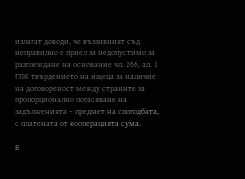излагат доводи, че въззивният съд неправилно е приел за недопустимо за разглеждане на основание чл. 266, ал. 1 ГПК твърдението на ищеца за наличие на договореност между страните за пропорционално погасяване на задълженията – предмет на спогодбата, с платената от кооперацията сума.

В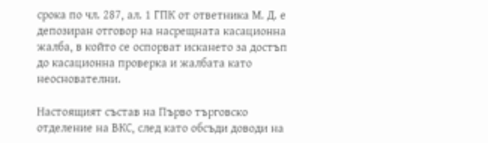срока по чл. 287, ал. 1 ГПК от ответника М. Д. е депозиран отговор на насрещната касационна жалба, в който се оспорват искането за достъп до касационна проверка и жалбата като неоснователни.

Настоящият състав на Първо търговско отделение на ВКС, след като обсъди доводи на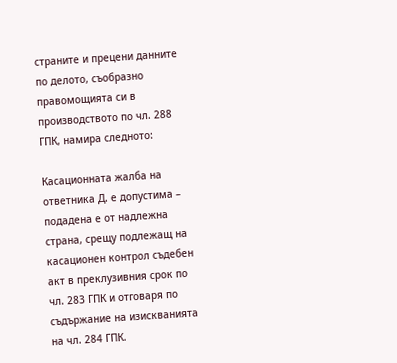страните и прецени данните по делото, съобразно правомощията си в производството по чл. 288 ГПК, намира следното:

Касационната жалба на ответника Д. е допустима – подадена е от надлежна страна, срещу подлежащ на касационен контрол съдебен акт в преклузивния срок по чл. 283 ГПК и отговаря по съдържание на изискванията на чл. 284 ГПК.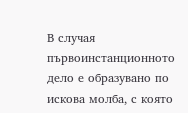В случая първоинстанционното дело е образувано по искова молба, с която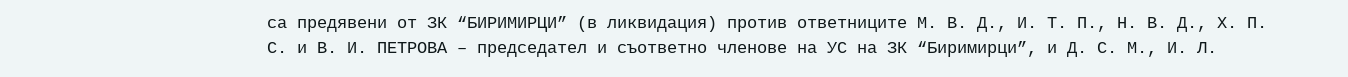са предявени от ЗК “БИРИМИРЦИ” (в ликвидация) против ответниците М. В. Д., И. Т. П., Н. В. Д., Х. П. С. и В. И. ПЕТРОВА – председател и съответно членове на УС на ЗК “Биримирци”, и Д. С. М., И. Л.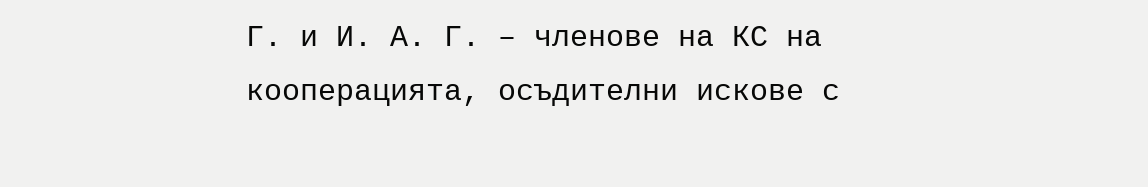Г. и И. А. Г. – членове на КС на кооперацията, осъдителни искове с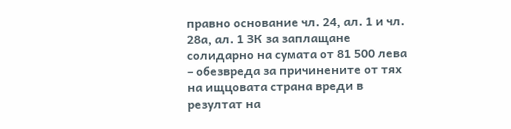правно основание чл. 24, ал. 1 и чл. 28а, ал. 1 ЗК за заплащане солидарно на сумата от 81 500 лева – обезвреда за причинените от тях на ищцовата страна вреди в резултат на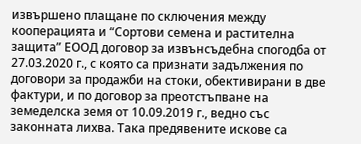извършено плащане по сключения между кооперацията и “Сортови семена и растителна защита” ЕООД договор за извънсъдебна спогодба от 27.03.2020 г., с която са признати задължения по договори за продажби на стоки, обективирани в две фактури, и по договор за преотстъпване на земеделска земя от 10.09.2019 г., ведно със законната лихва. Така предявените искове са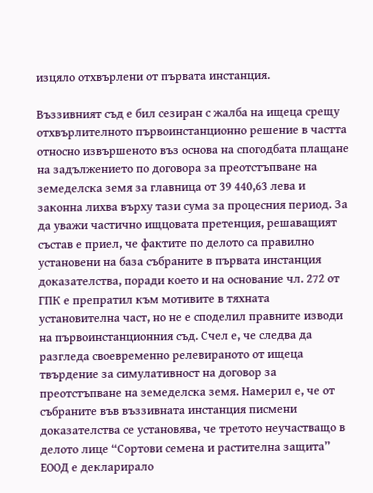изцяло отхвърлени от първата инстанция.

Въззивният съд е бил сезиран с жалба на ищеца срещу отхвърлителното първоинстанционно решение в частта относно извършеното въз основа на спогодбата плащане на задължението по договора за преотстъпване на земеделска земя за главница от 39 440,63 лева и законна лихва върху тази сума за процесния период. За да уважи частично ищцовата претенция, решаващият състав е приел, че фактите по делото са правилно установени на база събраните в първата инстанция доказателства, поради което и на основание чл. 272 от ГПК е препратил към мотивите в тяхната установителна част, но не е споделил правните изводи на първоинстанционния съд. Счел е, че следва да разгледа своевременно релевираното от ищеца твърдение за симулативност на договор за преотстъпване на земеделска земя. Намерил е, че от събраните във въззивната инстанция писмени доказателства се установява, че третото неучастващо в делото лице “Сортови семена и растителна защита” ЕООД е декларирало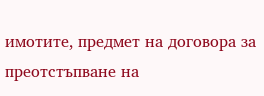имотите, предмет на договора за преотстъпване на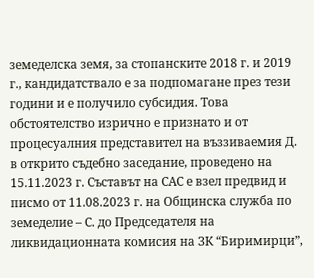земеделска земя, за стопанските 2018 г. и 2019 г., кандидатствало е за подпомагане през тези години и е получило субсидия. Това обстоятелство изрично е признато и от процесуалния представител на въззиваемия Д. в открито съдебно заседание, проведено на 15.11.2023 г. Съставът на САС е взел предвид и писмо от 11.08.2023 г. на Общинска служба по земеделие – С. до Председателя на ликвидационната комисия на ЗК “Биримирци”,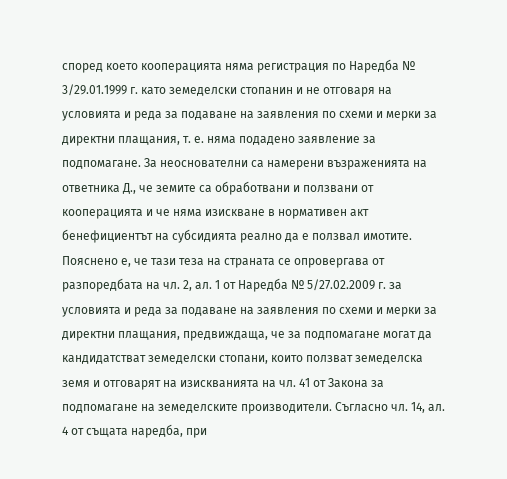според което кооперацията няма регистрация по Наредба № 3/29.01.1999 г. като земеделски стопанин и не отговаря на условията и реда за подаване на заявления по схеми и мерки за директни плащания, т. е. няма подадено заявление за подпомагане. За неоснователни са намерени възраженията на ответника Д., че земите са обработвани и ползвани от кооперацията и че няма изискване в нормативен акт бенефициентът на субсидията реално да е ползвал имотите. Пояснено е, че тази теза на страната се опровергава от разпоредбата на чл. 2, ал. 1 от Наредба № 5/27.02.2009 г. за условията и реда за подаване на заявления по схеми и мерки за директни плащания, предвиждаща, че за подпомагане могат да кандидатстват земеделски стопани, които ползват земеделска земя и отговарят на изискванията на чл. 41 от Закона за подпомагане на земеделските производители. Съгласно чл. 14, ал. 4 от същата наредба, при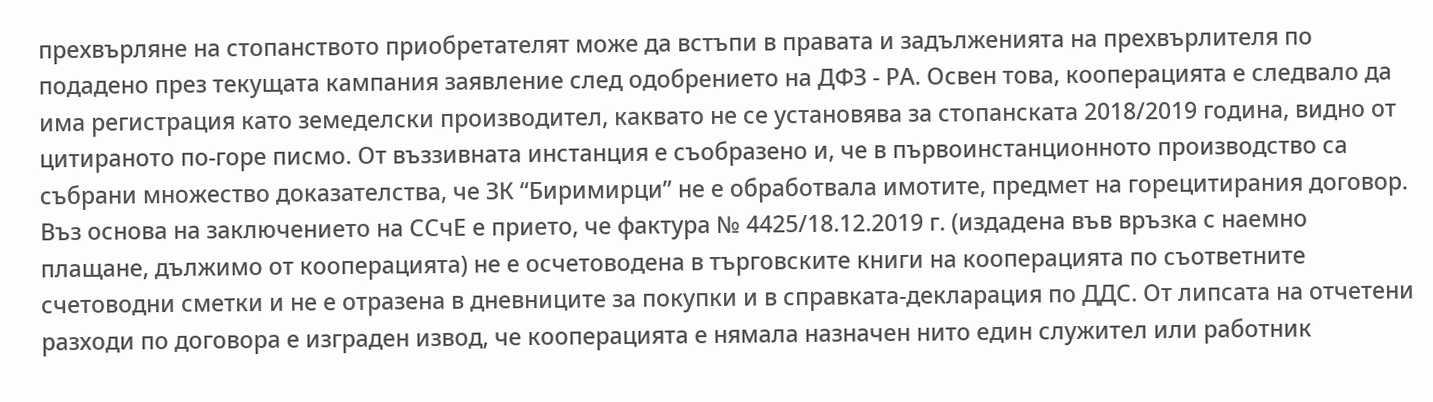прехвърляне на стопанството приобретателят може да встъпи в правата и задълженията на прехвърлителя по подадено през текущата кампания заявление след одобрението на ДФЗ - РА. Освен това, кооперацията е следвало да има регистрация като земеделски производител, каквато не се установява за стопанската 2018/2019 година, видно от цитираното по-горе писмо. От въззивната инстанция е съобразено и, че в първоинстанционното производство са събрани множество доказателства, че ЗК “Биримирци” не е обработвала имотите, предмет на горецитирания договор. Въз основа на заключението на ССчЕ е прието, че фактура № 4425/18.12.2019 г. (издадена във връзка с наемно плащане, дължимо от кооперацията) не е осчетоводена в търговските книги на кооперацията по съответните счетоводни сметки и не е отразена в дневниците за покупки и в справката-декларация по ДДС. От липсата на отчетени разходи по договора е изграден извод, че кооперацията е нямала назначен нито един служител или работник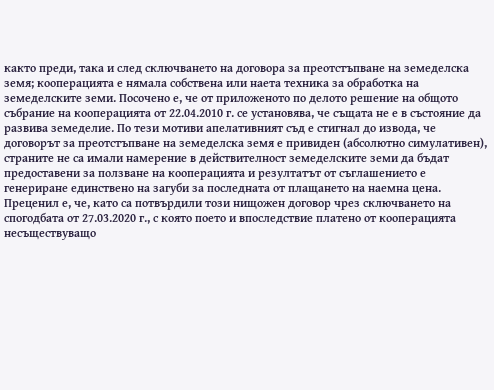както преди, така и след сключването на договора за преотстъпване на земеделска земя; кооперацията е нямала собствена или наета техника за обработка на земеделските земи. Посочено е, че от приложеното по делото решение на общото събрание на кооперацията от 22.04.2010 г. се установява, че същата не е в състояние да развива земеделие. По тези мотиви апелативният съд е стигнал до извода, че договорът за преотстъпване на земеделска земя е привиден (абсолютно симулативен), страните не са имали намерение в действителност земеделските земи да бъдат предоставени за ползване на кооперацията и резултатът от съглашението е генериране единствено на загуби за последната от плащането на наемна цена. Преценил е, че, като са потвърдили този нищожен договор чрез сключването на спогодбата от 27.03.2020 г., с която поето и впоследствие платено от кооперацията несъществуващо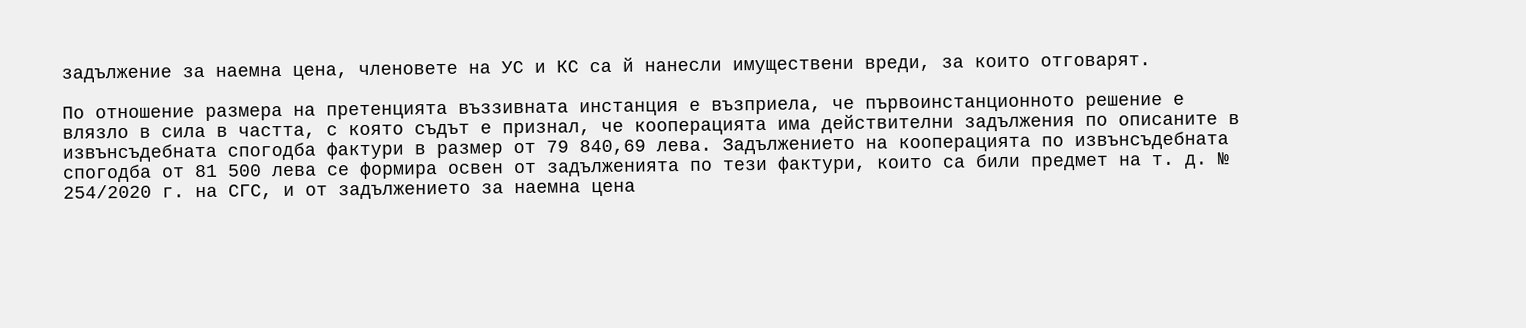задължение за наемна цена, членовете на УС и КС са й нанесли имуществени вреди, за които отговарят.

По отношение размера на претенцията въззивната инстанция е възприела, че първоинстанционното решение е влязло в сила в частта, с която съдът е признал, че кооперацията има действителни задължения по описаните в извънсъдебната спогодба фактури в размер от 79 840,69 лева. Задължението на кооперацията по извънсъдебната спогодба от 81 500 лева се формира освен от задълженията по тези фактури, които са били предмет на т. д. № 254/2020 г. на СГС, и от задължението за наемна цена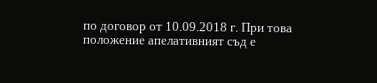по договор от 10.09.2018 г. При това положение апелативният съд е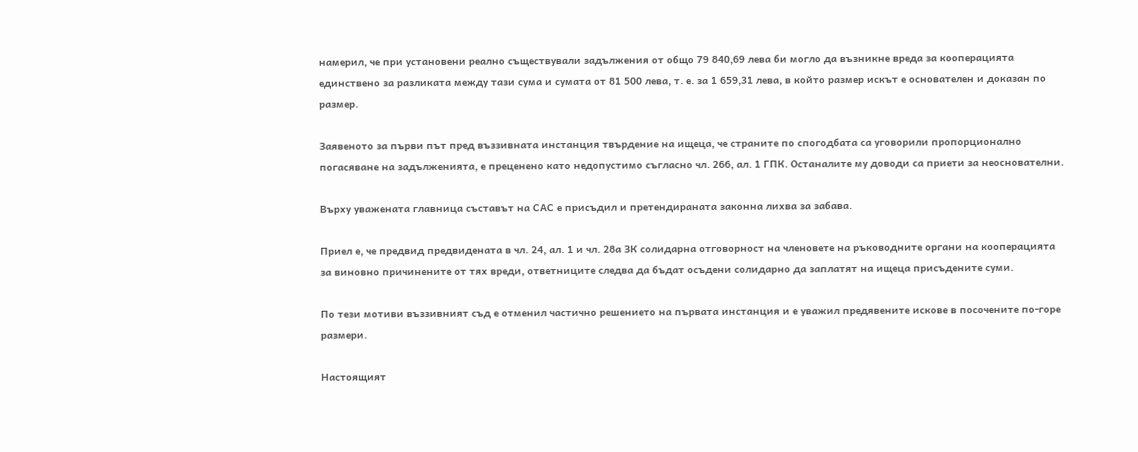намерил, че при установени реално съществували задължения от общо 79 840,69 лева би могло да възникне вреда за кооперацията единствено за разликата между тази сума и сумата от 81 500 лева, т. е. за 1 659,31 лева, в който размер искът е основателен и доказан по размер.

Заявеното за първи път пред въззивната инстанция твърдение на ищеца, че страните по спогодбата са уговорили пропорционално погасяване на задълженията, е преценено като недопустимо съгласно чл. 266, ал. 1 ГПК. Останалите му доводи са приети за неоснователни.

Върху уважената главница съставът на САС е присъдил и претендираната законна лихва за забава.

Приел е, че предвид предвидената в чл. 24, ал. 1 и чл. 28а ЗК солидарна отговорност на членовете на ръководните органи на кооперацията за виновно причинените от тях вреди, ответниците следва да бъдат осъдени солидарно да заплатят на ищеца присъдените суми.

По тези мотиви въззивният съд е отменил частично решението на първата инстанция и е уважил предявените искове в посочените по-горе размери.

Настоящият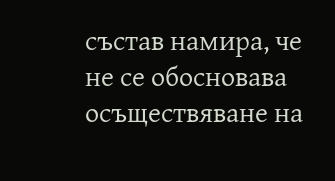състав намира, че не се обосновава осъществяване на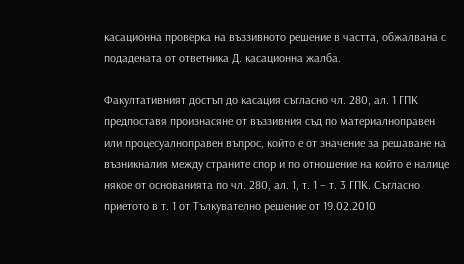касационна проверка на въззивното решение в частта, обжалвана с подадената от ответника Д. касационна жалба.

Факултативният достъп до касация съгласно чл. 280, ал. 1 ГПК предпоставя произнасяне от въззивния съд по материалноправен или процесуалноправен въпрос, който е от значение за решаване на възникналия между страните спор и по отношение на който е налице някое от основанията по чл. 280, ал. 1, т. 1 – т. 3 ГПК. Съгласно приетото в т. 1 от Тълкувателно решение от 19.02.2010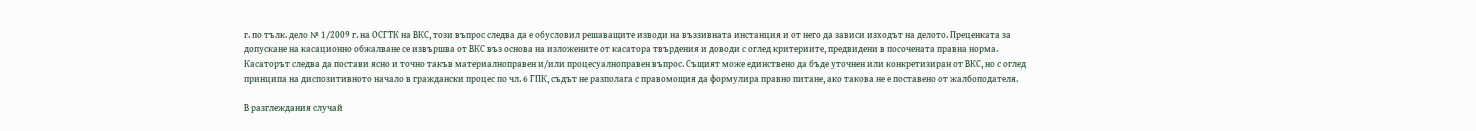г. по тълк. дело № 1/2009 г. на ОСГТК на ВКС, този въпрос следва да е обусловил решаващите изводи на въззивната инстанция и от него да зависи изходът на делото. Преценката за допускане на касационно обжалване се извършва от ВКС въз основа на изложените от касатора твърдения и доводи с оглед критериите, предвидени в посочената правна норма. Касаторът следва да постави ясно и точно такъв материалноправен и/или процесуалноправен въпрос. Същият може единствено да бъде уточнен или конкретизиран от ВКС, но с оглед принципа на диспозитивното начало в граждански процес по чл. 6 ГПК, съдът не разполага с правомощия да формулира правно питане, ако такова не е поставено от жалбоподателя.

В разглеждания случай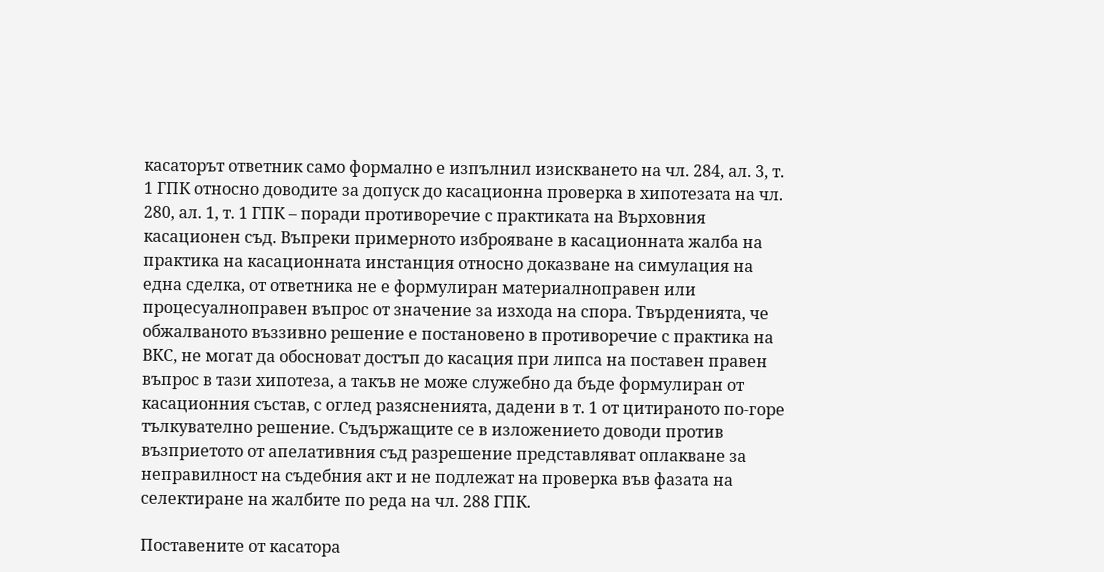касаторът ответник само формално е изпълнил изискването на чл. 284, ал. 3, т. 1 ГПК относно доводите за допуск до касационна проверка в хипотезата на чл. 280, ал. 1, т. 1 ГПК – поради противоречие с практиката на Върховния касационен съд. Въпреки примерното изброяване в касационната жалба на практика на касационната инстанция относно доказване на симулация на една сделка, от ответника не е формулиран материалноправен или процесуалноправен въпрос от значение за изхода на спора. Твърденията, че обжалваното въззивно решение е постановено в противоречие с практика на ВКС, не могат да обосноват достъп до касация при липса на поставен правен въпрос в тази хипотеза, а такъв не може служебно да бъде формулиран от касационния състав, с оглед разясненията, дадени в т. 1 от цитираното по-горе тълкувателно решение. Съдържащите се в изложението доводи против възприетото от апелативния съд разрешение представляват оплакване за неправилност на съдебния акт и не подлежат на проверка във фазата на селектиране на жалбите по реда на чл. 288 ГПК.

Поставените от касатора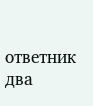ответник два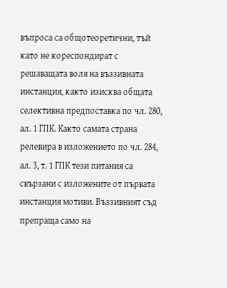въпроса са общотеоретични, тъй като не кореспондират с решаващата воля на въззивната инстанция, както изисква общата селективна предпоставка по чл. 280, ал. 1 ГПК. Както самата страна релевира в изложението по чл. 284, ал. 3, т. 1 ГПК тези питания са свързани с изложените от първата инстанция мотиви. Въззивният съд препраща само на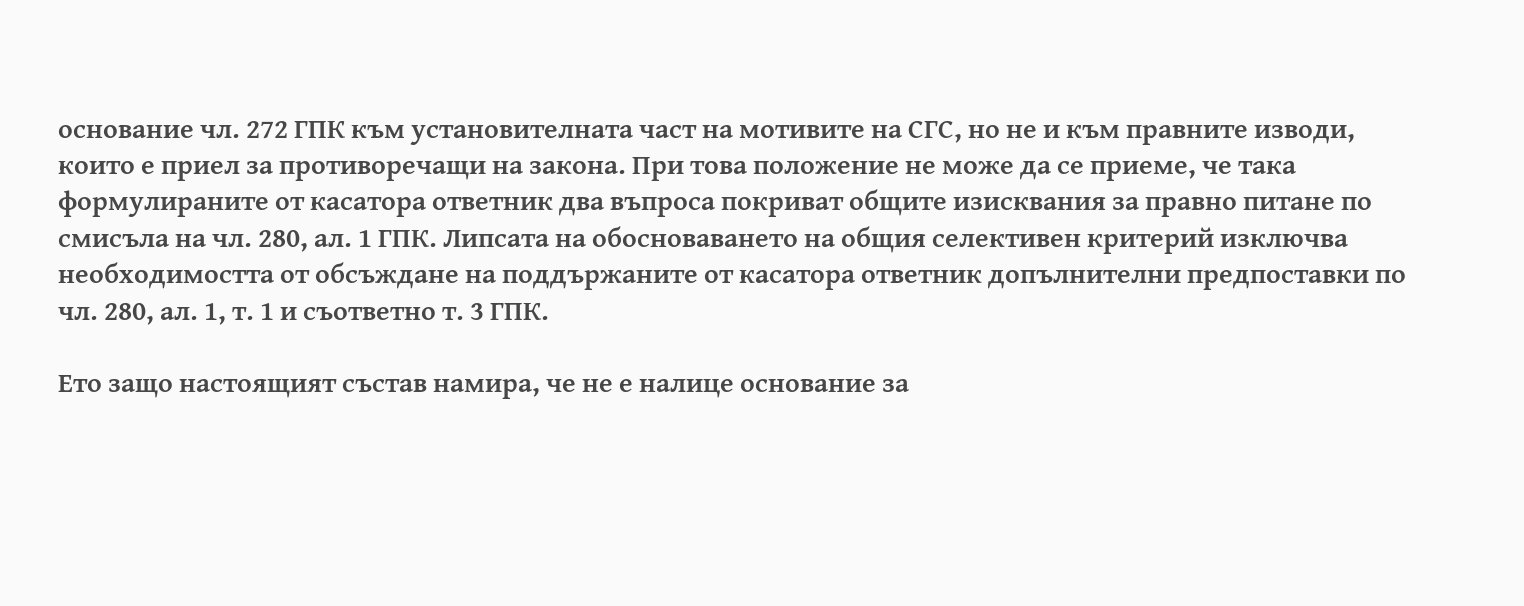основание чл. 272 ГПК към установителната част на мотивите на СГС, но не и към правните изводи, които е приел за противоречащи на закона. При това положение не може да се приеме, че така формулираните от касатора ответник два въпроса покриват общите изисквания за правно питане по смисъла на чл. 280, ал. 1 ГПК. Липсата на обосноваването на общия селективен критерий изключва необходимостта от обсъждане на поддържаните от касатора ответник допълнителни предпоставки по чл. 280, ал. 1, т. 1 и съответно т. 3 ГПК.

Ето защо настоящият състав намира, че не е налице основание за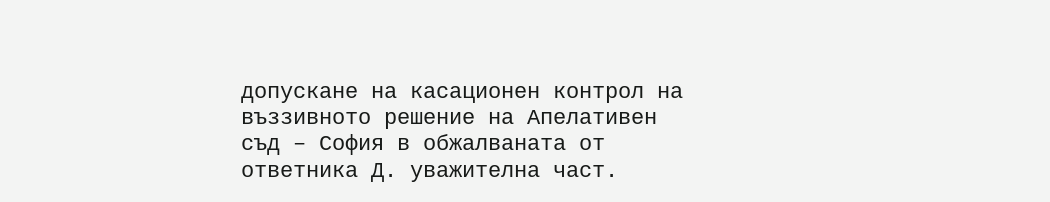допускане на касационен контрол на въззивното решение на Апелативен съд – София в обжалваната от ответника Д. уважителна част.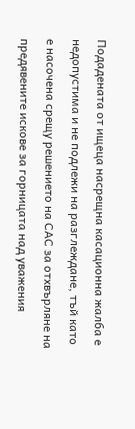Подадената от ищеца насрещна касационна жалба е недопустима и не подлежи на разглеждане, тъй като е насочена срещу решението на САС за отхвърляне на предявените искове за горницата над уважения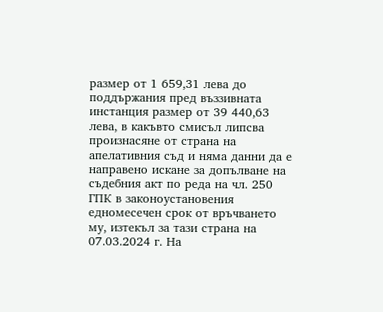размер от 1 659,31 лева до поддържания пред въззивната инстанция размер от 39 440,63 лева, в какъвто смисъл липсва произнасяне от страна на апелативния съд и няма данни да е направено искане за допълване на съдебния акт по реда на чл. 250 ГПК в законоустановения едномесечен срок от връчването му, изтекъл за тази страна на 07.03.2024 г. На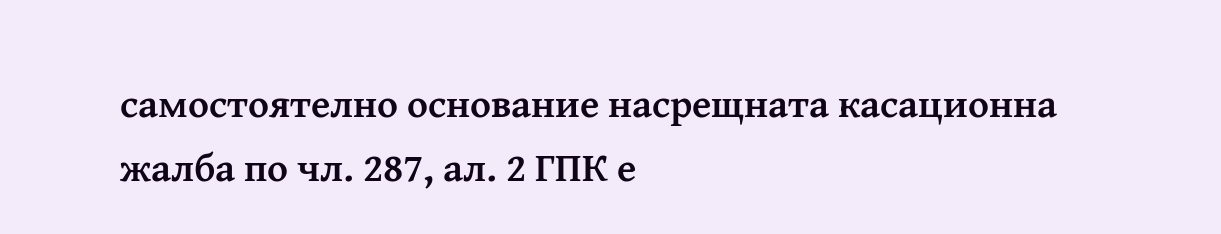самостоятелно основание насрещната касационна жалба по чл. 287, ал. 2 ГПК е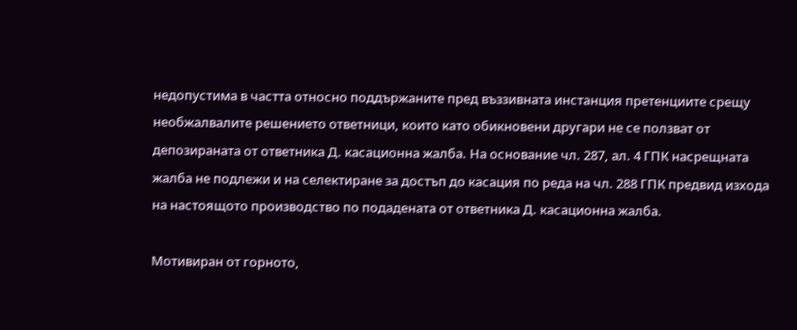недопустима в частта относно поддържаните пред въззивната инстанция претенциите срещу необжалвалите решението ответници, които като обикновени другари не се ползват от депозираната от ответника Д. касационна жалба. На основание чл. 287, ал. 4 ГПК насрещната жалба не подлежи и на селектиране за достъп до касация по реда на чл. 288 ГПК предвид изхода на настоящото производство по подадената от ответника Д. касационна жалба.

Мотивиран от горното,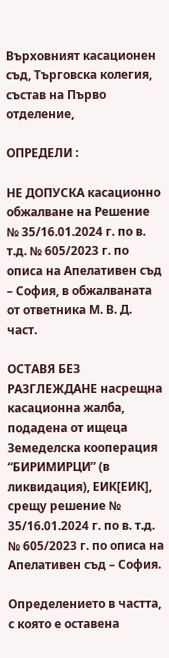Върховният касационен съд, Търговска колегия, състав на Първо отделение,

ОПРЕДЕЛИ :

НЕ ДОПУСКА касационно обжалване на Решение № 35/16.01.2024 г. по в. т.д. № 605/2023 г. по описа на Апелативен съд – София, в обжалваната от ответника М. В. Д. част.

ОСТАВЯ БЕЗ РАЗГЛЕЖДАНЕ насрещна касационна жалба, подадена от ищеца Земеделска кооперация “БИРИМИРЦИ” (в ликвидация), ЕИК[ЕИК], срещу решение № 35/16.01.2024 г. по в. т.д. № 605/2023 г. по описа на Апелативен съд – София.

Определението в частта, с която е оставена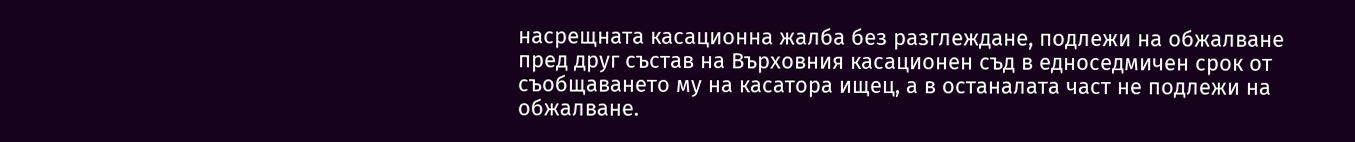насрещната касационна жалба без разглеждане, подлежи на обжалване пред друг състав на Върховния касационен съд в едноседмичен срок от съобщаването му на касатора ищец, а в останалата част не подлежи на обжалване.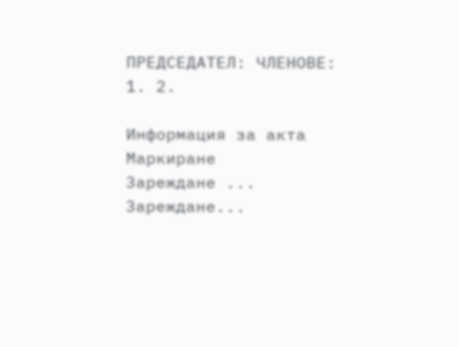ПРЕДСЕДАТЕЛ: ЧЛЕНОВЕ: 1. 2.

Информация за акта
Маркиране
Зареждане ...
Зареждане...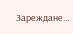Зареждане...